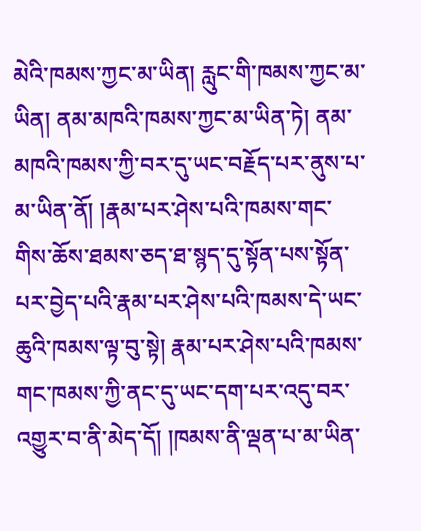མེའི་ཁམས་ཀྱང་མ་ཡིན། རླུང་གི་ཁམས་ཀྱང་མ་ཡིན། ནམ་མཁའི་ཁམས་ཀྱང་མ་ཡིན་ཏེ། ནམ་མཁའི་ཁམས་ཀྱི་བར་དུ་ཡང་བརྗོད་པར་ནུས་པ་མ་ཡིན་ནོ། །རྣམ་པར་ཤེས་པའི་ཁམས་གང་གིས་ཆོས་ཐམས་ཅད་ཐ་སྙད་དུ་སྟོན་པས་སྟོན་པར་བྱེད་པའི་རྣམ་པར་ཤེས་པའི་ཁམས་དེ་ཡང་ཆུའི་ཁམས་ལྟ་བུ་སྟེ། རྣམ་པར་ཤེས་པའི་ཁམས་གང་ཁམས་ཀྱི་ནང་དུ་ཡང་དག་པར་འདུ་བར་འགྱུར་བ་ནི་མེད་དོ། །ཁམས་ནི་ལྡན་པ་མ་ཡིན་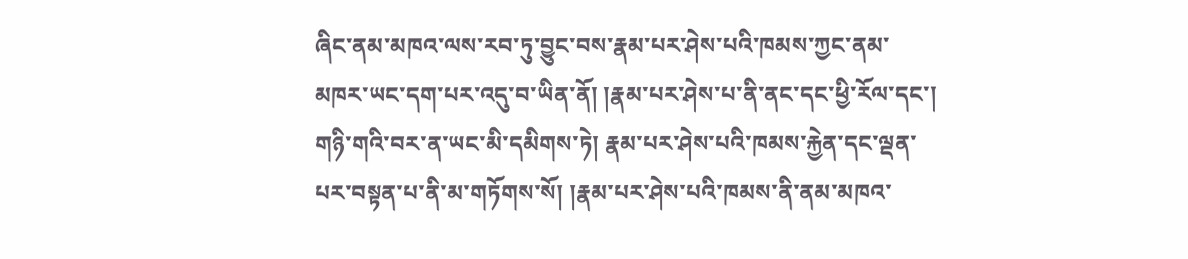ཞིང་ནམ་མཁའ་ལས་རབ་ཏུ་བྱུང་བས་རྣམ་པར་ཤེས་པའི་ཁམས་ཀྱང་ནམ་མཁར་ཡང་དག་པར་འདུ་བ་ཡིན་ནོ། །རྣམ་པར་ཤེས་པ་ནི་ནང་དང་ཕྱི་རོལ་དང་། གཉི་གའི་བར་ན་ཡང་མི་དམིགས་ཏེ། རྣམ་པར་ཤེས་པའི་ཁམས་རྐྱེན་དང་ལྡན་པར་བསྟན་པ་ནི་མ་གཏོགས་སོ། །རྣམ་པར་ཤེས་པའི་ཁམས་ནི་ནམ་མཁའ་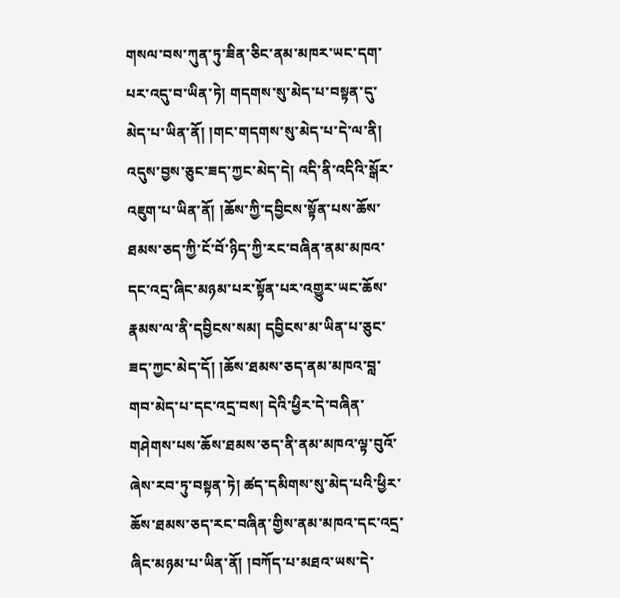གསལ་བས་ཀུན་ཏུ་ཟིན་ཅིང་ནམ་མཁར་ཡང་དག་པར་འདུ་བ་ཡིན་ཏེ། གདགས་སུ་མེད་པ་བསྟན་དུ་མེད་པ་ཡིན་ནོ། །གང་གདགས་སུ་མེད་པ་དེ་ལ་ནི། འདུས་བྱས་ཅུང་ཟད་ཀྱང་མེད་དེ། འདི་ནི་འདིའི་སྒོར་འཇུག་པ་ཡིན་ནོ། །ཆོས་ཀྱི་དབྱིངས་སྟོན་པས་ཆོས་ཐམས་ཅད་ཀྱི་ངོ་བོ་ཉིད་ཀྱི་རང་བཞིན་ནམ་མཁའ་དང་འདྲ་ཞིང་མཉམ་པར་སྟོན་པར་འགྱུར་ཡང་ཆོས་རྣམས་ལ་ནི་དབྱིངས་སམ། དབྱིངས་མ་ཡིན་པ་ཅུང་ཟད་ཀྱང་མེད་དོ། །ཆོས་ཐམས་ཅད་ནམ་མཁའ་བླ་གབ་མེད་པ་དང་འདྲ་བས། དེའི་ཕྱིར་དེ་བཞིན་གཤེགས་པས་ཆོས་ཐམས་ཅད་ནི་ནམ་མཁའ་ལྟ་བུའོ་ཞེས་རབ་ཏུ་བསྟན་ཏེ། ཚད་དམིགས་སུ་མེད་པའི་ཕྱིར་ཆོས་ཐམས་ཅད་རང་བཞིན་གྱིས་ནམ་མཁའ་དང་འདྲ་ཞིང་མཉམ་པ་ཡིན་ནོ། །བཀོད་པ་མཐའ་ཡས་དེ་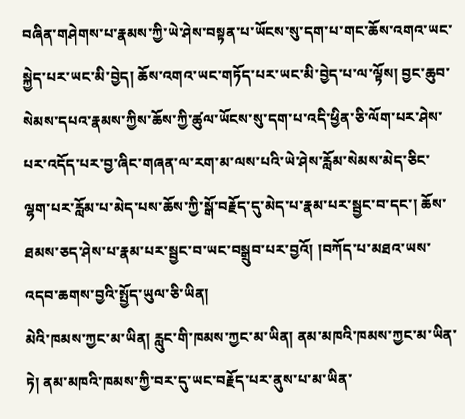བཞིན་གཤེགས་པ་རྣམས་ཀྱི་ཡེ་ཤེས་བསྟན་པ་ཡོངས་སུ་དག་པ་གང་ཆོས་འགའ་ཡང་སྐྱེད་པར་ཡང་མི་བྱེད། ཆོས་འགའ་ཡང་གཏོད་པར་ཡང་མི་བྱེད་པ་ལ་ལྟོས། བྱང་ཆུབ་སེམས་དཔའ་རྣམས་ཀྱིས་ཆོས་ཀྱི་ཚུལ་ཡོངས་སུ་དག་པ་འདི་ཕྱིན་ཅི་ལོག་པར་ཤེས་པར་འདོད་པར་བྱ་ཞིང་གཞན་ལ་རག་མ་ལས་པའི་ཡེ་ཤེས་རློམ་སེམས་མེད་ཅིང་ལྷག་པར་རློམ་པ་མེད་པས་ཆོས་ཀྱི་སྒོ་བརྗོད་དུ་མེད་པ་རྣམ་པར་སྦྱང་བ་དང་། ཆོས་ཐམས་ཅད་ཤེས་པ་རྣམ་པར་སྦྱང་བ་ཡང་བསྒྲུབ་པར་བྱའོ། །བཀོད་པ་མཐའ་ཡས་འདབ་ཆགས་བྱའི་སྤྱོད་ཡུལ་ཅི་ཡིན།
མེའི་ཁམས་ཀྱང་མ་ཡིན། རླུང་གི་ཁམས་ཀྱང་མ་ཡིན། ནམ་མཁའི་ཁམས་ཀྱང་མ་ཡིན་ཏེ། ནམ་མཁའི་ཁམས་ཀྱི་བར་དུ་ཡང་བརྗོད་པར་ནུས་པ་མ་ཡིན་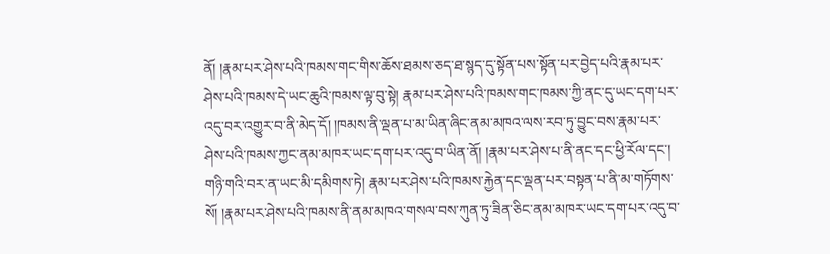ནོ། །རྣམ་པར་ཤེས་པའི་ཁམས་གང་གིས་ཆོས་ཐམས་ཅད་ཐ་སྙད་དུ་སྟོན་པས་སྟོན་པར་བྱེད་པའི་རྣམ་པར་ཤེས་པའི་ཁམས་དེ་ཡང་ཆུའི་ཁམས་ལྟ་བུ་སྟེ། རྣམ་པར་ཤེས་པའི་ཁམས་གང་ཁམས་ཀྱི་ནང་དུ་ཡང་དག་པར་འདུ་བར་འགྱུར་བ་ནི་མེད་དོ། །ཁམས་ནི་ལྡན་པ་མ་ཡིན་ཞིང་ནམ་མཁའ་ལས་རབ་ཏུ་བྱུང་བས་རྣམ་པར་ཤེས་པའི་ཁམས་ཀྱང་ནམ་མཁར་ཡང་དག་པར་འདུ་བ་ཡིན་ནོ། །རྣམ་པར་ཤེས་པ་ནི་ནང་དང་ཕྱི་རོལ་དང་། གཉི་གའི་བར་ན་ཡང་མི་དམིགས་ཏེ། རྣམ་པར་ཤེས་པའི་ཁམས་རྐྱེན་དང་ལྡན་པར་བསྟན་པ་ནི་མ་གཏོགས་སོ། །རྣམ་པར་ཤེས་པའི་ཁམས་ནི་ནམ་མཁའ་གསལ་བས་ཀུན་ཏུ་ཟིན་ཅིང་ནམ་མཁར་ཡང་དག་པར་འདུ་བ་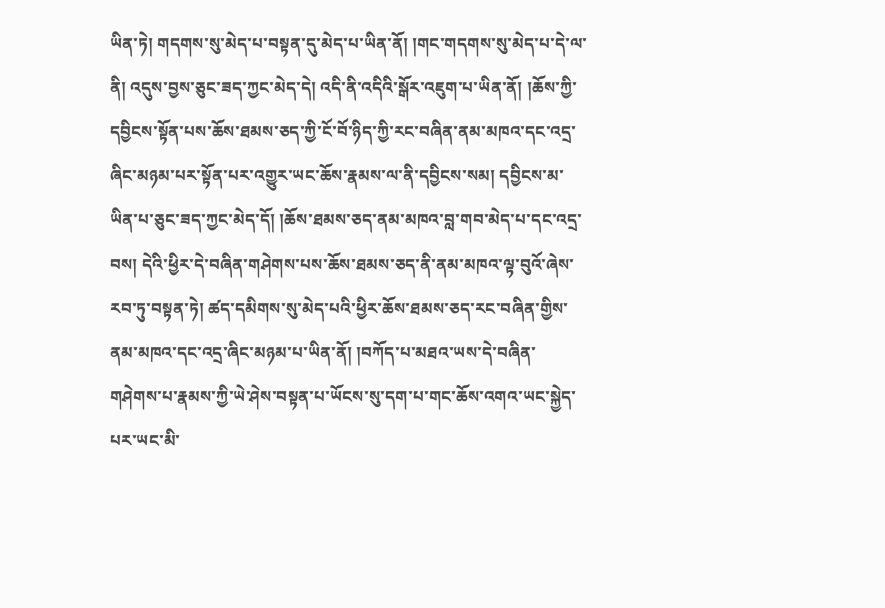ཡིན་ཏེ། གདགས་སུ་མེད་པ་བསྟན་དུ་མེད་པ་ཡིན་ནོ། །གང་གདགས་སུ་མེད་པ་དེ་ལ་ནི། འདུས་བྱས་ཅུང་ཟད་ཀྱང་མེད་དེ། འདི་ནི་འདིའི་སྒོར་འཇུག་པ་ཡིན་ནོ། །ཆོས་ཀྱི་དབྱིངས་སྟོན་པས་ཆོས་ཐམས་ཅད་ཀྱི་ངོ་བོ་ཉིད་ཀྱི་རང་བཞིན་ནམ་མཁའ་དང་འདྲ་ཞིང་མཉམ་པར་སྟོན་པར་འགྱུར་ཡང་ཆོས་རྣམས་ལ་ནི་དབྱིངས་སམ། དབྱིངས་མ་ཡིན་པ་ཅུང་ཟད་ཀྱང་མེད་དོ། །ཆོས་ཐམས་ཅད་ནམ་མཁའ་བླ་གབ་མེད་པ་དང་འདྲ་བས། དེའི་ཕྱིར་དེ་བཞིན་གཤེགས་པས་ཆོས་ཐམས་ཅད་ནི་ནམ་མཁའ་ལྟ་བུའོ་ཞེས་རབ་ཏུ་བསྟན་ཏེ། ཚད་དམིགས་སུ་མེད་པའི་ཕྱིར་ཆོས་ཐམས་ཅད་རང་བཞིན་གྱིས་ནམ་མཁའ་དང་འདྲ་ཞིང་མཉམ་པ་ཡིན་ནོ། །བཀོད་པ་མཐའ་ཡས་དེ་བཞིན་གཤེགས་པ་རྣམས་ཀྱི་ཡེ་ཤེས་བསྟན་པ་ཡོངས་སུ་དག་པ་གང་ཆོས་འགའ་ཡང་སྐྱེད་པར་ཡང་མི་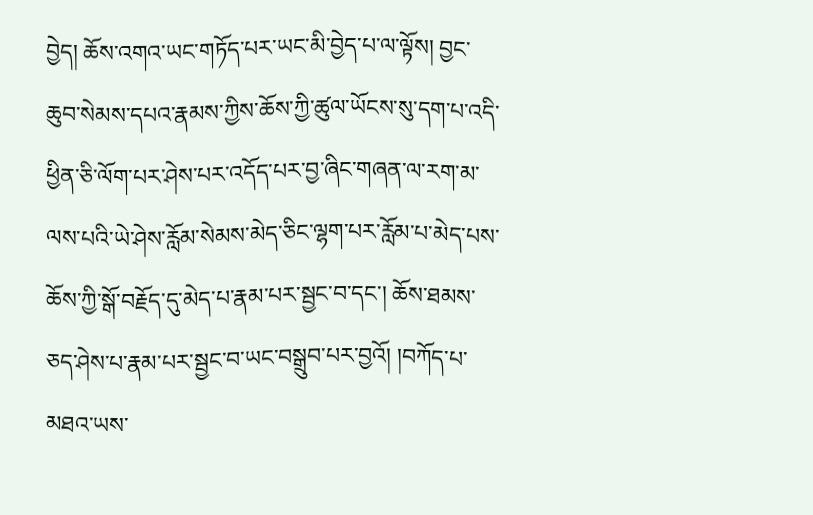བྱེད། ཆོས་འགའ་ཡང་གཏོད་པར་ཡང་མི་བྱེད་པ་ལ་ལྟོས། བྱང་ཆུབ་སེམས་དཔའ་རྣམས་ཀྱིས་ཆོས་ཀྱི་ཚུལ་ཡོངས་སུ་དག་པ་འདི་ཕྱིན་ཅི་ལོག་པར་ཤེས་པར་འདོད་པར་བྱ་ཞིང་གཞན་ལ་རག་མ་ལས་པའི་ཡེ་ཤེས་རློམ་སེམས་མེད་ཅིང་ལྷག་པར་རློམ་པ་མེད་པས་ཆོས་ཀྱི་སྒོ་བརྗོད་དུ་མེད་པ་རྣམ་པར་སྦྱང་བ་དང་། ཆོས་ཐམས་ཅད་ཤེས་པ་རྣམ་པར་སྦྱང་བ་ཡང་བསྒྲུབ་པར་བྱའོ། །བཀོད་པ་མཐའ་ཡས་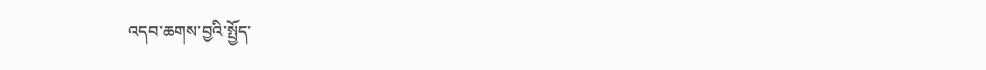འདབ་ཆགས་བྱའི་སྤྱོད་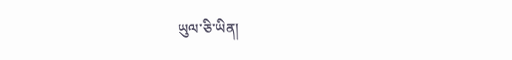ཡུལ་ཅི་ཡིན།